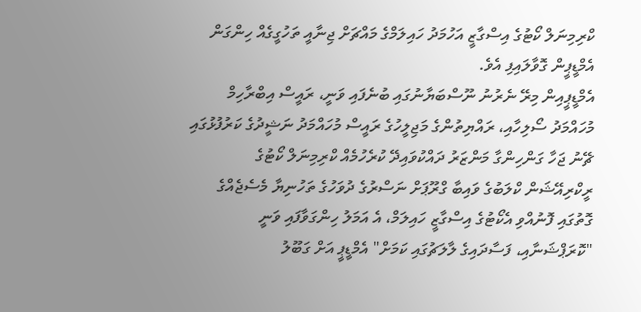ކްރިމިނަލް ކޯޓުގެ އިސްގާޒީ އަހުމަދު ހައިލަމްގެ މައްޗަށް ޖިނާއީ ތަހުގީގެއް ހިންގަން އެމްޑީޕީން ގޮވާލައިފި އެވެ.
އެމްޑީޕީއިން މިރޭ ނެރުނު ނޫސްބަޔާނުގައި ބުނެފައި ވަނީ، ރައީސް އިބްރާހިމް މުހައްމަދު ސޯލިހާއި، ރައްޔިތުންގެ މަޖިލީހުގެ ރައީސް މުހައްމަދު ނަޝީދުގެ ކަރުފުޅުގައި ޗޭނު ޖަހާ ގަންހިންގާ މަންޒަރު ދައްކުވައިދޭ ކުރެހުމެއް ކްރިމިނަލް ކޯޓުގެ ރީކްރިއޭޝަން ކްލަބުގެ ވައިބާ ގްރޫޕަށް ނަސްރުގެ ދުވަހުގެ ތަހުނިޔާ މެސެޖެއްގެ ގޮތުގައި ފޮނުއްވި އެކޯޓުގެ އިސްގާޒީ ހައިލަމް، އެ އަމަލު ހިންގަވާފައި ވަނީ "ކޮރަޕްޝަނާއި، ފަސާދައިގެ ލާލަޗުގައި ކަމަށް" އެމްޑީޕީ އަށް ގަބޫލު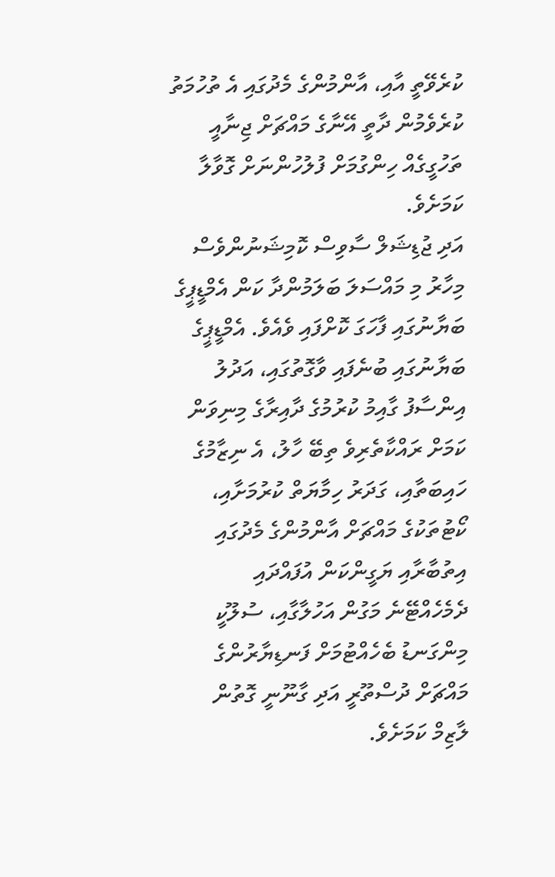ކުރެވޭތީ އާއި، އާންމުންގެ މެދުގައި އެ ތުހުމަތު ކުރެވެމުން ދާތީ އޭނާގެ މައްޗަށް ޖިނާއީ ތަހުގީގެއް ހިންގުމަށް ފުލުހުންނަށް ގޮވާލާ ކަމަށެވެ.
އަދި ޖުޑިޝަލް ސާވިސް ކޮމިޝަނުންވެސް މިހާރު މި މައްސަލަ ބަލަމުންދާ ކަން އެމްޑީޕީގެ ބަޔާނުގައި ފާހަގަ ކޮށްފައި ވެއެވެ. އެމްޑީޕީގެ ބަޔާނުގައި ބުނެފައި ވާގޮތުގައި، އަދުލު އިންސާފު ގާއިމު ކުރުމުގެ ދާއިރާގެ މިނިވަން ކަމަށް ރައްކާތެރިވެ ތިބޭ ހާލު، އެ ނިޒާމުގެ ހައިބަތާއި، ގަދަރު ހިމާޔަތް ކުރުމަށާއި، ކޯޓުތަކުގެ މައްޗަށް އާންމުންގެ މެދުގައި އިތުބާރާއި ޔަގީންކަން އުފައްދައި ދެމެހެއްޓޭނެ މަގުން އަހުލާގާއި، ސުލޫކީ މިންގަނޑު ބެހެއްޓުމަށް ފަނޑިޔާރުންގެ މައްޗަށް ދުސްތޫރީ އަދި ގާނޫނީ ގޮތުން ލާޒިމް ކަމަށެވެ.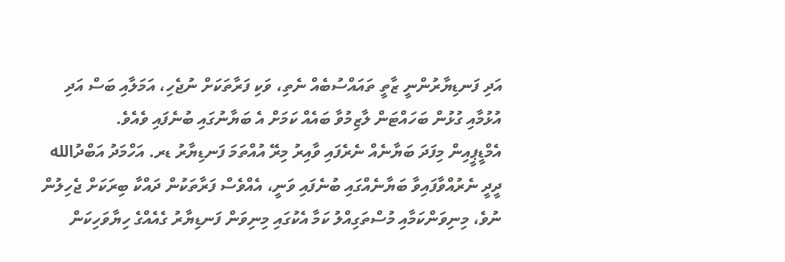އަދި ފަނޑިޔާރުންނީ ޒާތީ ތައައްސުބެއް ނެތި، ވަކި ފަރާތަކަށް ނުޖެހި، އަމަލާއި ބަސް އަދި އުޅުމާއި ގުޅުން ބަހައްޓަން ލާޒިމުވާ ބައެއް ކަމަށް އެ ބަޔާނުގައި ބުނެފައި ވެއެވެ.
އެމްޑީޕީއިން މިފަދަ ބަޔާނެއް ނެރެފައި ވާއިރު މިރޭ އުއްތަމަ ފަނޑިޔާރު ޑރ. އަހްމަދު އަބްދުالله ދީދީ ނެރުއްވާފައިވާ ބަޔާނެއްގައި ބުނެފައި ވަނީ، އެއްވެސް ފަރާތަކުން ދައްކާ ބިރަކަށް ޖެހިލުން ނުވެ، މިނިވަންކަމާއި މުސްތަގިއްލު ކަމާ އެކުގައި މިނިވަން ފަނޑިޔާރު ގެއެއްގެ ހިޔާވަހިކަން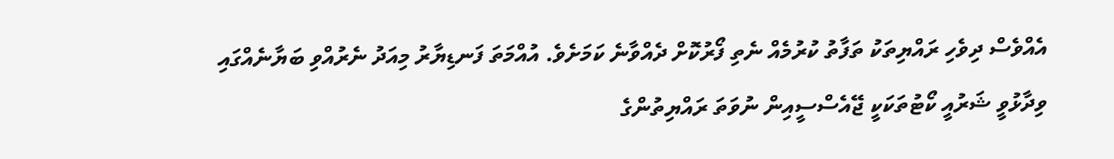އެއްވެސް ދިވެހި ރައްޔިތަކު ތަފާތު ކުރުމެއް ނެތި ފޯރުކޮށް ދެއްވާނެ ކަމަށެވެ. އުއްމަތަ ފަނޑިޔާރު މިއަދު ނެރުއްވި ބަޔާނެއްގައި ވިދާޅުވީ ޝަރުއީ ކޯޓުތަކަކީ ޖޭއެސްސީއިން ނުވަތަ ރައްޔިތުންގެ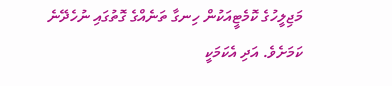މަޖިލީހުގެ ކޮމެޓީއަކުން ހިނގާ ތަނެއްގެ ގޮތުގައި ނުހެދޭނެ ކަމަށެވެ. އަދި އެކަމަކީ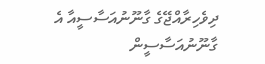ދިވެހިރާއްޖޭގެ ގާނޫނުއަސާސީއާ އެ ގާނޫނުއަސާސީން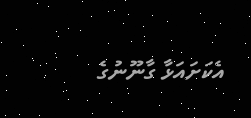އެކަށައަޅާ ގާނޫނުގެ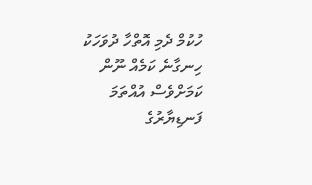ހުކުމް ދެމި އޮތްހާ ދުވަހަކު ހިނގާނެ ކަމެއް ނޫން ކަމަށްވެސް އުއްތަމަ ފަނޑިޔާރުގެ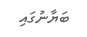ބަޔާނުގައި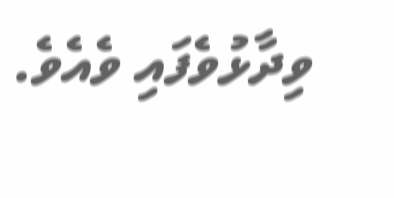ވިދާޅުވެފައި ވެއެވެ.